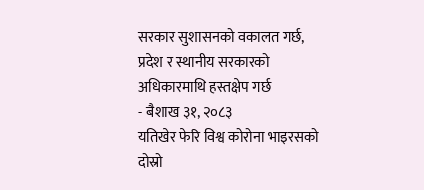सरकार सुशासनको वकालत गर्छ, प्रदेश र स्थानीय सरकारको अधिकारमाथि हस्तक्षेप गर्छ
- बैशाख ३१, २०८३
यतिखेर फेरि विश्व कोरोना भाइरसको दोस्रो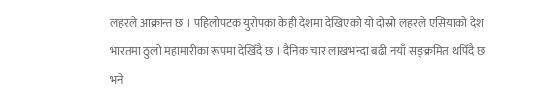लहरले आक्रान्त छ । पहिलोपटक युरोपका केही देशमा देखिएको यो दोस्रो लहरले एसियाको देश भारतमा ठुलो महामारीका रूपमा देखिँदै छ । दैनिक चार लाखभन्दा बढी नयाँ सङ्क्रमित थपिँदै छ भने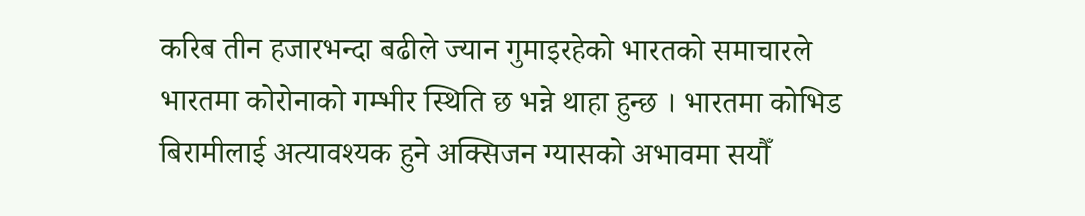करिब तीन हजारभन्दा बढीले ज्यान गुमाइरहेको भारतको समाचारले भारतमा कोरोनाको गम्भीर स्थिति छ भन्ने थाहा हुन्छ । भारतमा कोभिड बिरामीलाई अत्यावश्यक हुने अक्सिजन ग्यासको अभावमा सयौँ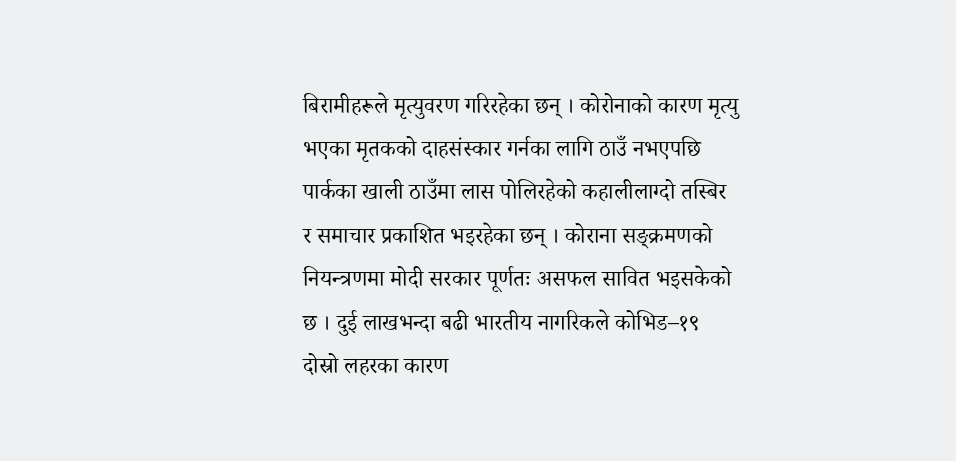बिरामीहरूले मृत्युवरण गरिरहेका छन् । कोरोनाको कारण मृत्यु भएका मृतकको दाहसंस्कार गर्नका लागि ठाउँ नभएपछि पार्कका खाली ठाउँमा लास पोलिरहेको कहालीलाग्दो तस्बिर र समाचार प्रकाशित भइरहेका छन् । कोराना सङ्क्रमणको नियन्त्रणमा मोदी सरकार पूर्णतः असफल सावित भइसकेको छ । दुई लाखभन्दा बढी भारतीय नागरिकले कोभिड–१९ दोस्रो लहरका कारण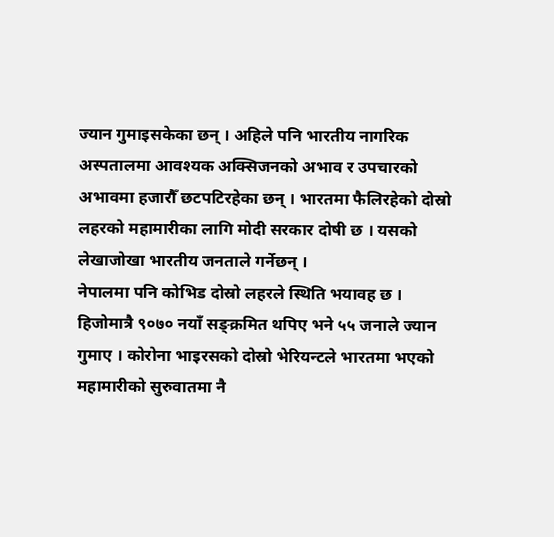ज्यान गुमाइसकेका छन् । अहिले पनि भारतीय नागरिक अस्पतालमा आवश्यक अक्सिजनको अभाव र उपचारको अभावमा हजारौँ छटपटिरहेका छन् । भारतमा फैलिरहेको दोस्रो लहरको महामारीका लागि मोदी सरकार दोषी छ । यसको लेखाजोखा भारतीय जनताले गर्नेछन् ।
नेपालमा पनि कोभिड दोस्रो लहरले स्थिति भयावह छ । हिजोमात्रै ९०७० नयाँ सङ्क्रमित थपिए भने ५५ जनाले ज्यान गुमाए । कोरोना भाइरसको दोस्रो भेरियन्टले भारतमा भएको महामारीको सुरुवातमा नै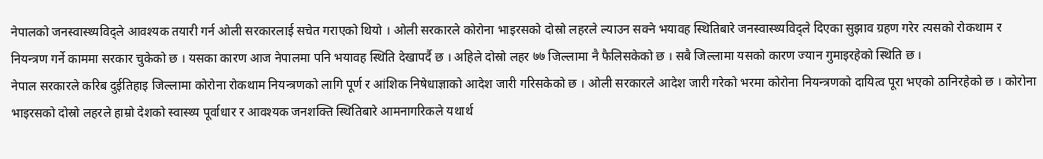नेपालको जनस्वास्थ्यविद्ले आवश्यक तयारी गर्न ओली सरकारलाई सचेत गराएको थियो । ओली सरकारले कोरोना भाइरसको दोस्रो लहरले ल्याउन सक्ने भयावह स्थितिबारे जनस्वास्थ्यविद्ले दिएका सुझाव ग्रहण गरेर त्यसको रोकथाम र नियन्त्रण गर्ने काममा सरकार चुकेको छ । यसका कारण आज नेपालमा पनि भयावह स्थिति देखापर्दै छ । अहिले दोस्रो लहर ७७ जिल्लामा नै फैलिसकेको छ । सबै जिल्लामा यसको कारण ज्यान गुमाइरहेको स्थिति छ ।
नेपाल सरकारले करिब दुईतिहाइ जिल्लामा कोरोना रोकथाम नियन्त्रणको लागि पूर्ण र आंशिक निषेधाज्ञाको आदेश जारी गरिसकेको छ । ओली सरकारले आदेश जारी गरेको भरमा कोरोना नियन्त्रणको दायित्व पूरा भएको ठानिरहेको छ । कोरोना भाइरसको दोस्रो लहरले हाम्रो देशको स्वास्थ्य पूर्वाधार र आवश्यक जनशक्ति स्थितिबारे आमनागरिकले यथार्थ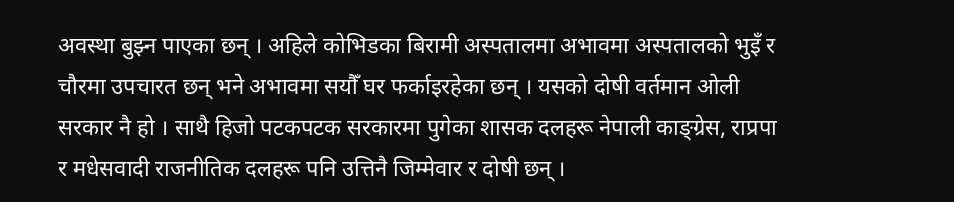अवस्था बुझ्न पाएका छन् । अहिले कोभिडका बिरामी अस्पतालमा अभावमा अस्पतालको भुइँ र चौरमा उपचारत छन् भने अभावमा सयौँ घर फर्काइरहेका छन् । यसको दोषी वर्तमान ओली सरकार नै हो । साथै हिजो पटकपटक सरकारमा पुगेका शासक दलहरू नेपाली काङ्ग्रेस, राप्रपा र मधेसवादी राजनीतिक दलहरू पनि उत्तिनै जिम्मेवार र दोषी छन् ।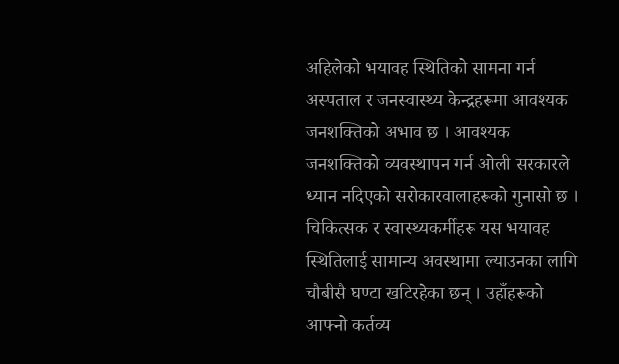अहिलेको भयावह स्थितिको सामना गर्न अस्पताल र जनस्वास्थ्य केन्द्रहरूमा आवश्यक जनशक्तिको अभाव छ । आवश्यक जनशक्तिको व्यवस्थापन गर्न ओली सरकारले ध्यान नदिएको सरोकारवालाहरूको गुनासो छ । चिकित्सक र स्वास्थ्यकर्मीहरू यस भयावह स्थितिलाई सामान्य अवस्थामा ल्याउनका लागि चौबीसै घण्टा खटिरहेका छन् । उहाँहरूको आफ्नो कर्तव्य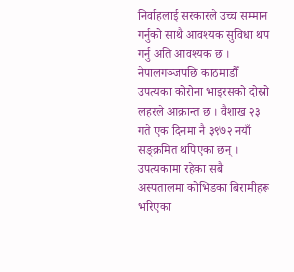निर्वाहलाई सरकारले उच्च सम्मान गर्नुको साथै आवश्यक सुविधा थप गर्नु अति आवश्यक छ । नेपालगञ्जपछि काठमाडौँ उपत्यका कोरोना भाइरसको दोस्रो लहरले आक्रान्त छ । वैशाख २३ गते एक दिनमा नै ३९७२ नयाँ सङ्क्रमित थपिएका छन् । उपत्यकामा रहेका सबै अस्पतालमा कोभिडका बिरामीहरू भरिएका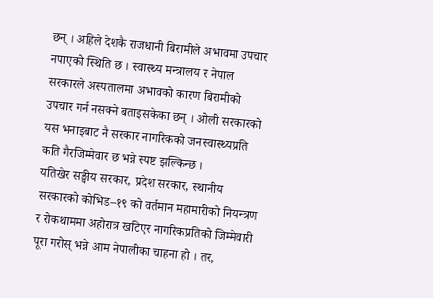छन् । अहिले देशकै राजधानी बिरामीले अभावमा उपचार नपाएको स्थिति छ । स्वास्थ्य मन्त्रालय र नेपाल सरकारले अस्पतालमा अभावको कारण बिरामीको उपचार गर्न नसक्ने बताइसकेका छन् । ओली सरकारको यस भनाइबाट नै सरकार नागरिकको जनस्वास्थ्यप्रति कति गैरजिम्मेवार छ भन्ने स्पष्ट झल्किन्छ ।
यतिखेर सङ्घीय सरकार, प्रदेश सरकार, स्थानीय सरकारको कोभिड–१९ को वर्तमान महामारीको नियन्त्रण र रोकथाममा अहोरात्र खटिएर नागरिकप्रतिको जिम्मेवारी पूरा गरोस् भन्ने आम नेपालीका चाहना हो । तर,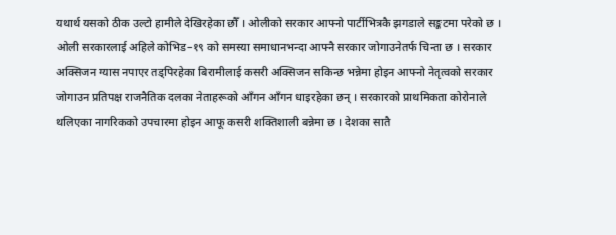यथार्थ यसको ठीक उल्टो हामीले देखिरहेका छौँ । ओलीको सरकार आफ्नो पार्टीभित्रकै झगडाले सङ्कटमा परेको छ । ओली सरकारलाई अहिले कोभिड–१९ को समस्या समाधानभन्दा आफ्नै सरकार जोगाउनेतर्फ चिन्ता छ । सरकार अक्सिजन ग्यास नपाएर तड्पिरहेका बिरामीलाई कसरी अक्सिजन सकिन्छ भन्नेमा होइन आफ्नो नेतृत्वको सरकार जोगाउन प्रतिपक्ष राजनैतिक दलका नेताहरूको आँगन आँगन धाइरहेका छन् । सरकारको प्राथमिकता कोरोनाले थलिएका नागरिकको उपचारमा होइन आफू कसरी शक्तिशाली बन्नेमा छ । देशका सातै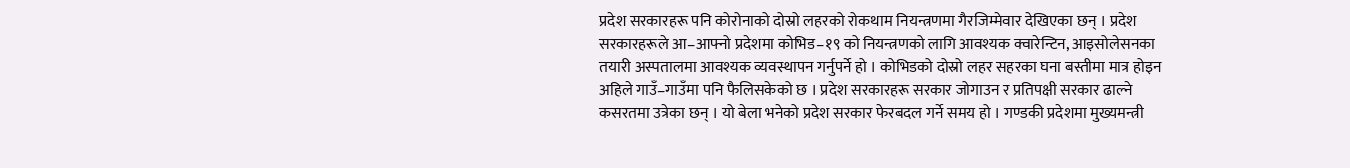प्रदेश सरकारहरू पनि कोरोनाको दोस्रो लहरको रोकथाम नियन्त्रणमा गैरजिम्मेवार देखिएका छन् । प्रदेश सरकारहरूले आ–आफ्नो प्रदेशमा कोभिड–१९ को नियन्त्रणको लागि आवश्यक क्वारेन्टिन, आइसोलेसनका तयारी अस्पतालमा आवश्यक व्यवस्थापन गर्नुपर्ने हो । कोभिडको दोस्रो लहर सहरका घना बस्तीमा मात्र होइन अहिले गाउँ–गाउँमा पनि फैलिसकेको छ । प्रदेश सरकारहरू सरकार जोगाउन र प्रतिपक्षी सरकार ढाल्ने कसरतमा उत्रेका छन् । यो बेला भनेको प्रदेश सरकार फेरबदल गर्ने समय हो । गण्डकी प्रदेशमा मुख्यमन्त्री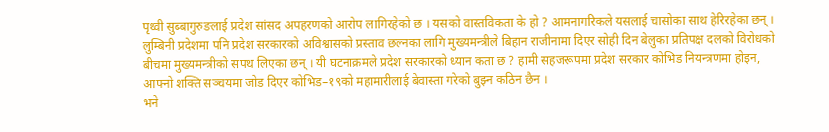पृथ्वी सुब्बागुरुङलाई प्रदेश सांसद अपहरणको आरोप लागिरहेको छ । यसको वास्तविकता के हो ? आमनागरिकले यसलाई चासोका साथ हेरिरहेका छन् ।
लुम्बिनी प्रदेशमा पनि प्रदेश सरकारको अविश्वासको प्रस्ताव छल्नका लागि मुख्यमन्त्रीले बिहान राजीनामा दिएर सोही दिन बेलुका प्रतिपक्ष दलको विरोधको बीचमा मुख्यमन्त्रीको सपथ लिएका छन् । यी घटनाक्रमले प्रदेश सरकारको ध्यान कता छ ? हामी सहजरूपमा प्रदेश सरकार कोभिड नियन्त्रणमा होइन, आफ्नो शक्ति सञ्चयमा जोड दिएर कोभिड–१९को महामारीलाई बेवास्ता गरेको बुझ्न कठिन छैन ।
भने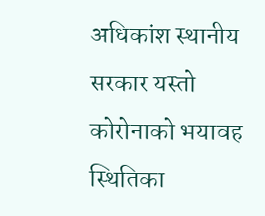अधिकांश स्थानीय सरकार यस्तो कोरोनाको भयावह स्थितिका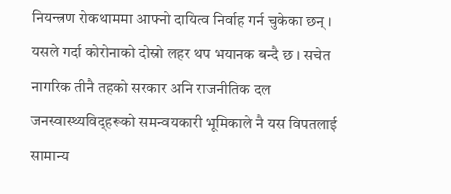नियन्त्रण रोकथाममा आफ्नो दायित्व निर्वाह गर्न चुकेका छन् ।
यसले गर्दा कोरोनाको दोस्रो लहर थप भयानक बन्दै छ । सचेत नागरिक तीनै तहको सरकार अनि राजनीतिक दल जनस्वास्थ्यविद्हरूको समन्वयकारी भूमिकाले नै यस विपतलाई सामान्य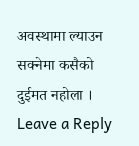अवस्थामा ल्याउन सक्नेमा कसैको दुईमत नहोला ।
Leave a Reply